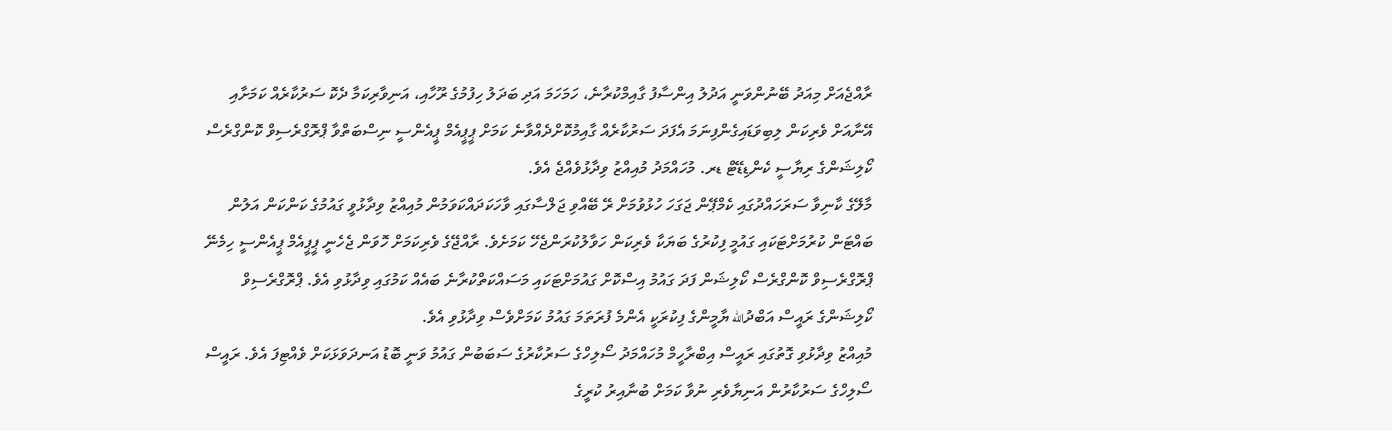ރާއްޖެއަށް މިއަދު ބޭނުންވަނީ އަދުލު އިންސާފު ގާއިމްކުރާނެ، ހަމަހަމަ އަދި ބަދަލު ހިފުމުގެ ރޫހާއި، އަނިވާރިކަމާ ދެކޮ ސަރުކާރެއް ކަމަށާއި އޭނާއަށް ވެރިކަން ލިބިވަޑައިގެންފިނަމަ އެފަދަ ސަރުކާރެއް ގާއިމުކޮށްދެއްވާނެ ކަމަށް ޕީޕީއެމް ޕީއެންސީ ނިސްބަތްވާ ޕްރޮގްރެސިވް ކޮންގްރެސް ކޯލިޝަންގެ ރިޔާސީ ކެންޑިޑޭޓް ޑރ. މުހައްމަދު މުއިއްޒު ވިދާޅުވެއްޖެ އެވެ.
މާލޭގެ ކާނިވާ ސަރަހައްދުގައި ކެމްޕޭން ޖަގަހަ ހުޅުވުމަށް ރޭ ބޭއްވި ޖަލްސާގައި ވާހަކަދައްކަވަމުން މުއިއްޒު ވިދާޅުވީ ގައުމުގެ ކަންކަން އަލުން ބައްޓަން ކުރުމަށްޓަކައި ގައުމީ ފިކުރުގެ ބަޔަކާ ވެރިކަން ހަވާލުކުރަންޖެހޭ ކަމަށެވެ. ރާއްޖޭގެ ވެރިކަމަށް ހޮވަން ޖެހެނީ ޕީޕީއެމް ޕީއެންސީ ހިމެނޭ ޕްރޮގްރެސިވް ކޮންގްރެސް ކޯލިޝަން ފަދަ ގައުމު އިސްކޮށް ގައުމަށްޓަކައި މަސައްކަތްކުރާނެ ބައެއް ކަމުގައި ވިދާޅުވި އެވެ. ޕްރޮގްރެސިވް ކޯލިޝަންގެ ރައީސް އަބްދުالله ޔާމީންގެ ފިކުރަކީ އެންމެ ފުރަތަމަ ގައުމު ކަމަށްވެސް ވިދާޅުވި އެވެ.
މުއިއްޒު ވިދާޅުވި ގޮތުގައި ރައީސް އިބްރާހީމް މުހައްމަދު ސޯލިހްގެ ސަރުކާރުގެ ސަބަބުން ގައުމު ވަނީ ބޮޑު އަނދަވަޅަކަށް ވެއްޓިފަ އެވެ. ރައީސް ސޯލިހްގެ ސަރުކާރުން އަނިޔާވެރި ނުވާ ކަމަށް ބުނާއިރު ކުރީގެ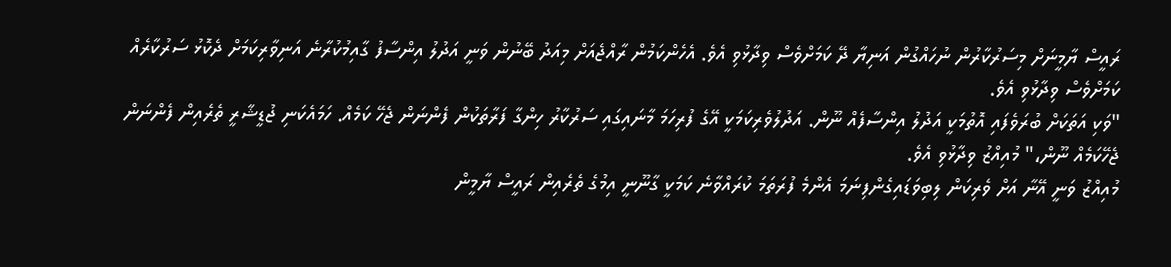ރައީސް ޔާމީނަށް މިސަރުކާރުން ނުހައްގުން އަނިޔާ ދޭ ކަމަށްވެސް ވިދާޅުވި އެވެ. އެހެންކަމުން ރާއްޖެއަށް މިއަދު ބޭނުން ވަނީ އަދުލު އިންސާފު ގާއިމުކުރާނެ އަނިވާރިކަމަށް ދެކޮޅު ސަރުކާރެއް ކަމަށްވެސް ވިދާޅުވި އެވެ.
"ވަކި އަތަކަށް ބުރަވެފައި އޮތުމަކީ އަދުލު އިންސާފެއް ނޫން. އަދުލުވެރިކަމަކީ އޭގެ ފުރިހަމަ މާނައިގައި ސަރުކާރު ހިންގާ ފަރާތަކުން ފެންނަން ޖެހޭ ކަމެއް. ހަމައެކަނި ޖުޑީޝާރީ ތެރެއިން ފެންނަން ޖެހޭކަމެއް ނޫން،" މުއިއްޒު ވިދާޅުވި އެވެ.
މުއިއްޒު ވަނީ އޭނާ އަށް ވެރިކަން ލިބިވަޑައިގެންފިނަމަ އެންމެ ފުރަތަމަ ކުރައްވާނެ ކަމަކީ ގާނޫނީ އިމުގެ ތެރެއިން ރައީސް ޔާމީން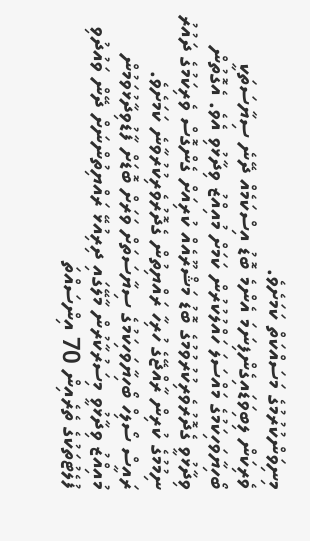މިނިވަންކުރުމުގެ މަސައްކަތް ކަމަށެވެ.
ވެރިކަން ލިބިވަޑައިގެންފިނަމަ އެންމެ ބޮޑު އިސްކަމެއް ދޭނެ ސިޔާސަތަކީ ބޯހިޔާވަހިކަމުގެ މައްސަލަ ހައްލުކުރުން ކަމަށް މުއިއްޒު ވިދާޅުވި އެވެ. އެގޮތުން ވިދާޅުވީ ގެދޮރުވެރިކުރުވުމުގެ ބޮޑު މަޝްރޫއެއް ކުރިއަށް ގެންގޮސް ވެރިކަމުގެ ދައުރު ނިމުމުގެ ކުރިން ރާއްޖޭގެ ހުރިހާ ރައްޔިތުން ގެދޮރުވެރިކުރުވާނެ ކަމަށެވެ.
ރައީސް ސޯލިހް ބޯހިޔާވަހިކަމުގެ ސިޔާސަތަށް ވަރަށް ބޮޑަށް ފާޑުވިދާޅުވަމުން މުއިއްޒު ވިދާޅުވީ މިސަރުކާރުން މާލޭގައި ދިރިއުޅޭ ރައްޔިތުންނަށް ދޭން ވައުދުވި ފުލެޓުތަކުގެ ތެރެއިން 70 އިންސައްތަ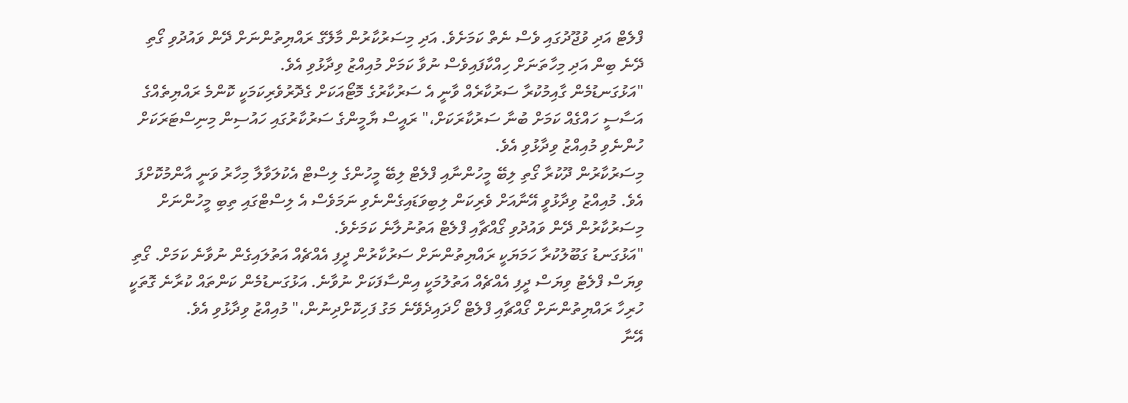ފްލެޓް އަދި ވުޖޫދުގައި ވެސް ނެތް ކަމަށެވެ. އަދި މިސަރުކާރުން މާލޭގެ ރައްޔިތުންނަށް ދޭން ވައުދުވި ގޯތި ދޭނެ ބިން އަދި މިހާތަނަށް ހިއްކާފައިވެސް ނުވާ ކަމަށް މުއިއްޒު ވިދާޅުވި އެވެ.
"އަޅުގަނޑުމެން ގާއިމުކުރާ ސަރުކާރެއް ވާނީ އެ ސަރުކާރުގެ މޮޓޯއަކަށް ގެދޮރުވެރިކަމަކީ ކޮންމެ ރައްޔިތެއްގެ އަސާސީ ހައްގެއް ކަމަށް ބުނާ ސަރުކާރަކަށް،" ރައީސް ޔާމީންގެ ސަރުކާރުގައި ހައުސިން މިނިސްޓަރަކަށް ހުންނެވި މުއިއްޒު ވިދާޅުވި އެވެ.
މިސަރުކާރުން ދޫކުރާ ގޯތި ލިބޭ މީހުންނާއި ފްލެޓް ލިބޭ މީހުންގެ ލިސްޓް އެކުލަވާލާ މިހާރު ވަނީ އާންމުކޮށްފަ އެވެ. މުއިއްޒު ވިދާޅުވީ އޭނާއަށް ވެރިކަން ލިބިވަޑައިގެންނެވި ނަމަވެސް އެ ލިސްޓްގައި ތިބި މީހުންނަށް މިސަރުކާރުން ދޭން ވައުދުވި ގޯއްޗާއި ފްލެޓް އަތުނުލާނެ ކަމަށެވެ.
"އަޅުގަނޑު ގަބޫލުކުރާ ހަމަޔަކީ ރައްޔިތުންނަށް ސަރުކާރުން ދީފި އެއްޗެއް އަތުލައިގެން ނުވާނެ ކަމަށް. ގޯތި ވިޔަސް ފްލެޓު ވިޔަސް ދީފި އެއްޗެއް އަތުލުމަކީ އިންސާފަކަށް ނުވާނެ. އަޅުގަނޑުމެން ކަންތައް ކުރާނެ ގޮތަކީ ހުރިހާ ރައްޔިތުންނަށް ގޯއްޗާއި ފްލެޓް ހޯދައިދެވޭނެ މަގު ފަހިކޮށްދިނުން،" މުއިއްޒު ވިދާޅުވި އެވެ.
އޭނާ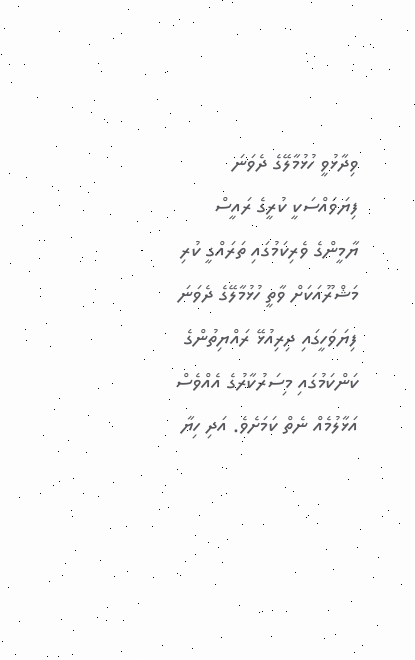ވިދާޅުވީ ހުޅުމާލޭގެ ދެވަނަ ފިޔަވައްސަކީ ކުރީގެ ރައީސް ޔާމީންގެ ވެރިކަމުގައި ތަރައްގީ ކުރި މަޝްރޫއަކަށް ވާތީ ހުޅުމާލޭގެ ދެވަނަ ފިޔަވަހީގައި ދިރިއުޅޭ ރައްޔިތުންގެ ކަންކަމުގައި މިސަރުކާރުގެ އެއްވެސް އަޅާލުމެއް ނެތް ކަމަށެވެ. އަދި ހިޔާ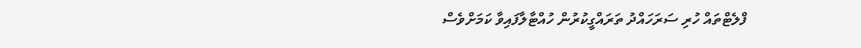ފްލެޓްތައް ހުރި ސަރަހައްދު ތަރައްގީކުރުން ހުއްޓާލާފައިވާ ކަމަށްވެސް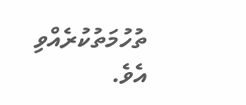ތުހުމަތުކުރެއްވި އެވެ.